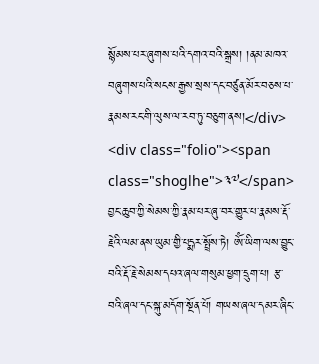སྙོམས་པར་ཞུགས་པའི་དགའ་བའི་སྒྲས། །ནམ་མཁའ་བཞུགས་པའི་སངས་རྒྱས་སྲས་དང་བཙུན་མོར་བཅས་པ་རྣམས་རང་གི་ལུས་ལ་རབ་ཏུ་བཅུག་ནས།</div> <div class="folio"><span class="shoglhe">༣༧</span> བྱང་ཆུབ་ཀྱི་སེམས་ཀྱི་རྣམ་པར་ཞུ་བར་གྱུར་པ་རྣམས་རྡོ་རྗེའི་ལམ་ནས་ཡུམ་གྱི་པདྨར་སྤྲོས་ཏེ། ༀ་ཡིག་ལས་བྱུང་བའི་རྡོ་རྗེ་སེམས་དཔའ་ཞལ་གསུམ་ཕྱག་དྲུག་པ། རྩ་བའི་ཞལ་དང་སྐུ་མདོག་སྔོན་པོ། གཡས་ཞལ་དམར་ཞིང་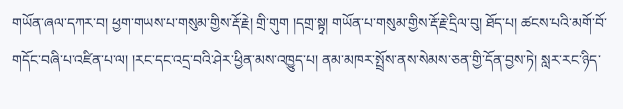གཡོན་ཞལ་དཀར་བ། ཕྱག་གཡས་པ་གསུམ་གྱིས་རྡོ་རྗེ། གྲི་གུག །དགྲ་སྟྭ། གཡོན་པ་གསུམ་གྱིས་རྡོ་རྗེ་དྲིལ་བུ། ཐོད་པ། ཚངས་པའི་མགོ་བོ་གདོང་བཞི་པ་འཛིན་པ་ལ། །རང་དང་འདྲ་བའི་ཤེར་ཕྱིན་མས་འཁྱུད་པ། ནམ་མཁར་སྤྲོས་ནས་སེམས་ཅན་གྱི་དོན་བྱས་ཏེ། སླར་རང་ཉིད་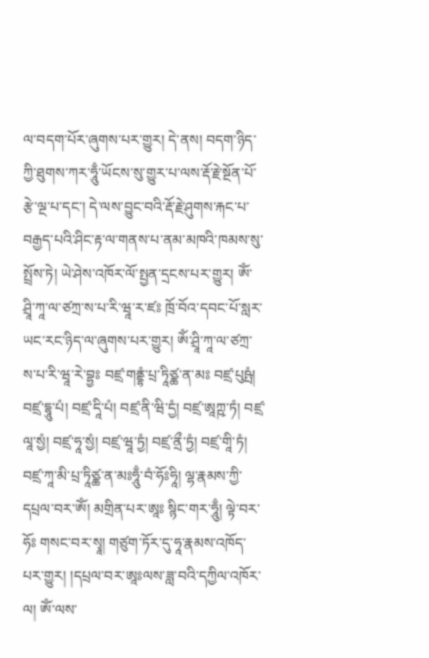ལ་བདག་པོར་ཞུགས་པར་གྱུར། དེ་ནས། བདག་ཉིད་ཀྱི་ཐུགས་ཀར་ཧཱུྃ་ཡོངས་སུ་གྱུར་པ་ལས་རྡོ་རྗེ་སྔོན་པོ་རྩེ་ལྔ་པ་དང་། དེ་ལས་བྱུང་བའི་རྡོ་རྗེ་ཤུགས་རྐང་པ་བརྒྱད་པའི་ཤིང་རྟ་ལ་གནས་པ་ནམ་མཁའི་ཁམས་སུ་སྤྲོས་ཏེ། ཡེ་ཤེས་འཁོར་ལོ་སྤྱན་དྲངས་པར་གྱུར། ༀ་ཤྲཱི་ཀཱ་ལ་ཙཀྲ་ས་པ་རི་ཝཱ་ར་ཛཿ ཁྲོ་བོའ་དབང་པོ་སླར་ཡང་རང་ཉིད་ལ་ཞུགས་པར་གྱུར། ༀ་ཤྲཱི་ཀཱ་ལ་ཙཀྲ་ས་པ་རི་ཝཱ་རེ་བྷྱཿ བཛྲ་གནྡྷཾ་པྲ་ཏཱིཙྪ་ན་མཿ བཛྲ་པུཥྤཾ། བཛྲ་དྷཱུ་པཾ། བཛྲ་དཱི་པཾ། བཛྲ་ནི་ཝི་དྱཾ། བཛྲ་ཨཱཀྵ་ཏཾ། བཛྲ་ལཱ་སྱཾ། བཛྲ་ཧཱ་སྱཾ། བཛྲ་ཝཱ་ཏྱཾ། བཛྲ་ནྲྀ་ཏྱཾ། བཛྲ་གཱི་ཏཾ། བཛྲ་ཀཱ་མི་པྲ་ཏཱིཙྪ་ན་མཿཧཱུྃ་བཾ་ཧོཿཧཱི། ལྷ་རྣམས་ཀྱི་དཔྲལ་བར་ༀ། མགྲིན་པར་ཨཱཿ སྙིང་གར་ཧཱུྃ། ལྟེ་བར་ཧོཿ གསང་བར་སྭཱ། གཙུག་ཏོར་དུ་ཧཱ་རྣམས་འཁོད་པར་གྱུར། །དཔྲལ་བར་ཨཱཿལས་ཟླ་བའི་དཀྱིལ་འཁོར་ལ། ༀ་ལས་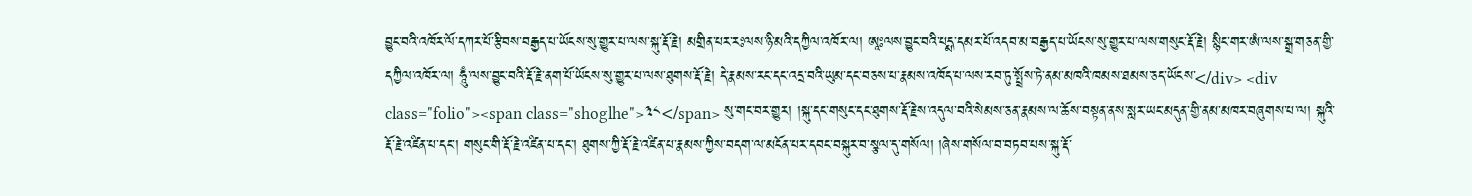བྱུང་བའི་འཁོར་ལོ་དཀར་པོ་རྩིབས་བརྒྱད་པ་ཡོངས་སུ་གྱུར་པ་ལས་སྐུ་རྡོ་རྗེ། མགྲིན་པར་རཿལས་ཉི་མའི་དཀྱིལ་འཁོར་ལ། ཨཱཿལས་བྱུང་བའི་པདྨ་དམར་པོ་འདབ་མ་བརྒྱད་པ་ཡོངས་སུ་གྱུར་པ་ལས་གསུང་རྡོ་རྗེ། སྙིང་གར་ཨཾ་ལས་སྒྲ་གཅན་གྱི་དཀྱིལ་འཁོར་ལ། ཧཱུྃ་ལས་བྱུང་བའི་རྡོ་རྗེ་ནག་པོ་ཡོངས་སུ་གྱུར་པ་ལས་ཐུགས་རྡོ་རྗེ། དེ་རྣམས་རང་དང་འདྲ་བའི་ཡུམ་དང་བཅས་པ་རྣམས་འཁོད་པ་ལས་རབ་ཏུ་སྤྲོས་ཏེ་ནམ་མཁའི་ཁམས་ཐམས་ཅད་ཡོངས་</div> <div class="folio"><span class="shoglhe">༣༨</span> སུ་གང་བར་གྱུར། །སྐུ་དང་གསུང་དང་ཐུགས་རྡོ་རྗེས་འདུལ་བའི་སེམས་ཅན་རྣམས་ལ་ཆོས་བསྟན་ནས་སླར་ཡང་མདུན་གྱི་ནམ་མཁར་བཞུགས་པ་ལ། སྐུའི་རྡོ་རྗེ་འཛིན་པ་དང་། གསུང་གི་རྡོ་རྗེ་འཛིན་པ་དང་། ཐུགས་ཀྱི་རྡོ་རྗེ་འཛིན་པ་རྣམས་ཀྱིས་བདག་ལ་མངོན་པར་དབང་བསྐུར་བ་སྩལ་དུ་གསོལ། །ཞེས་གསོལ་བ་བཏབ་པས་སྐུ་རྡོ་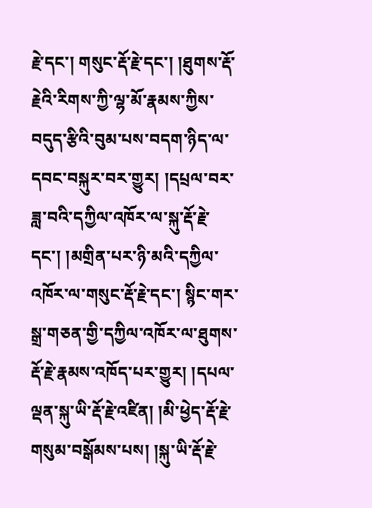རྗེ་དང་། གསུང་རྡོ་རྗེ་དང་། །ཐུགས་རྡོ་རྗེའི་རིགས་ཀྱི་ལྷ་མོ་རྣམས་ཀྱིས་བདུད་རྩིའི་བུམ་པས་བདག་ཉིད་ལ་དབང་བསྐུར་བར་གྱུར། །དཔྲལ་བར་ཟླ་བའི་དཀྱིལ་འཁོར་ལ་སྐུ་རྡོ་རྗེ་དང་། །མགྲིན་པར་ཉི་མའི་དཀྱིལ་འཁོར་ལ་གསུང་རྡོ་རྗེ་དང་། སྙིང་གར་སྒྲ་གཅན་གྱི་དཀྱིལ་འཁོར་ལ་ཐུགས་རྡོ་རྗེ་རྣམས་འཁོད་པར་གྱུར། །དཔལ་ལྡན་སྐུ་ཡི་རྡོ་རྗེ་འཛིན། །མི་ཕྱེད་རྡོ་རྗེ་གསུམ་བསྒོམས་པས། །སྐུ་ཡི་རྡོ་རྗེ་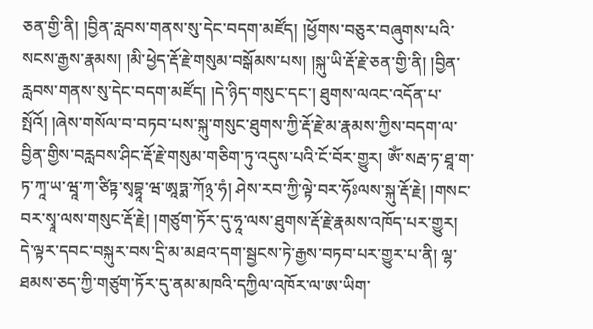ཅན་གྱི་ནི། །བྱིན་རླབས་གནས་སུ་དེང་བདག་མཛོད། །ཕྱོགས་བཅུར་བཞུགས་པའི་སངས་རྒྱས་རྣམས། །མི་ཕྱེད་རྡོ་རྗེ་གསུམ་བསྒོམས་པས། །སྐུ་ཡི་རྡོ་རྗེ་ཅན་གྱི་ནི། །བྱིན་རླབས་གནས་སུ་དེང་བདག་མཛོད། །དེ་ཉིད་གསུང་དང་། ཐུགས་ལའང་འདོན་པ་སྤོའོ། །ཞེས་གསོལ་བ་བཏབ་པས་སྐུ་གསུང་ཐུགས་ཀྱི་རྡོ་རྗེ་མ་རྣམས་ཀྱིས་བདག་ལ་བྱིན་གྱིས་བརླབས་ཤིང་རྡོ་རྗེ་གསུམ་གཅིག་ཏུ་འདུས་པའི་ངོ་བོར་གྱུར། ༀ་སརྦ་ཏ་ཐཱ་ག་ཏ་ཀཱ་ཡ་ཝཱ་ཀ་ཙིཏྟ་སྭབྷཱ་ཝ་ཨཱཏྨ་ཀོ྅་ཧཾ། ཤེས་རབ་ཀྱི་ལྟེ་བར་ཧོཿལས་སྐུ་རྡོ་རྗེ། །གསང་བར་སྭཱ་ལས་གསུང་རྡོ་རྗེ། །གཙུག་ཏོར་དུ་ཧཱ་ལས་ཐུགས་རྡོ་རྗེ་རྣམས་འཁོད་པར་གྱུར། དེ་ལྟར་དབང་བསྐུར་བས་དྲི་མ་མཐའ་དག་སྦྱངས་ཏེ་རྒྱས་བཏབ་པར་གྱུར་པ་ནི། ལྷ་ཐམས་ཅད་ཀྱི་གཙུག་ཏོར་དུ་ནམ་མཁའི་དཀྱིལ་འཁོར་ལ་ཨ་ཡིག་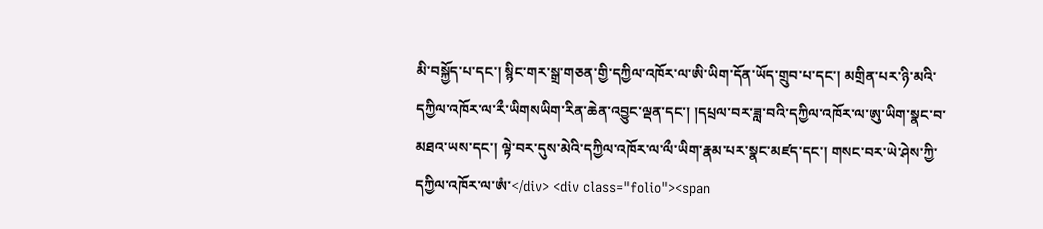མི་བསྐྱོད་པ་དང་། སྙིང་གར་སྒྲ་གཅན་གྱི་དཀྱིལ་འཁོར་ལ་ཨི་ཡིག་དོན་ཡོད་གྲུབ་པ་དང་། མགྲིན་པར་ཉི་མའི་དཀྱིལ་འཁོར་ལ་རྀ་ཡིགསཡིག་རིན་ཆེན་འབྱུང་ལྡན་དང་། །དཔྲལ་བར་ཟླ་བའི་དཀྱིལ་འཁོར་ལ་ཨུ་ཡིག་སྣང་བ་མཐའ་ཡས་དང་། ལྟེ་བར་དུས་མེའི་དཀྱིལ་འཁོར་ལ་ལྀ་ཡིག་རྣམ་པར་སྣང་མཛད་དང་། གསང་བར་ཡེ་ཤེས་ཀྱི་དཀྱིལ་འཁོར་ལ་ཨཾ་</div> <div class="folio"><span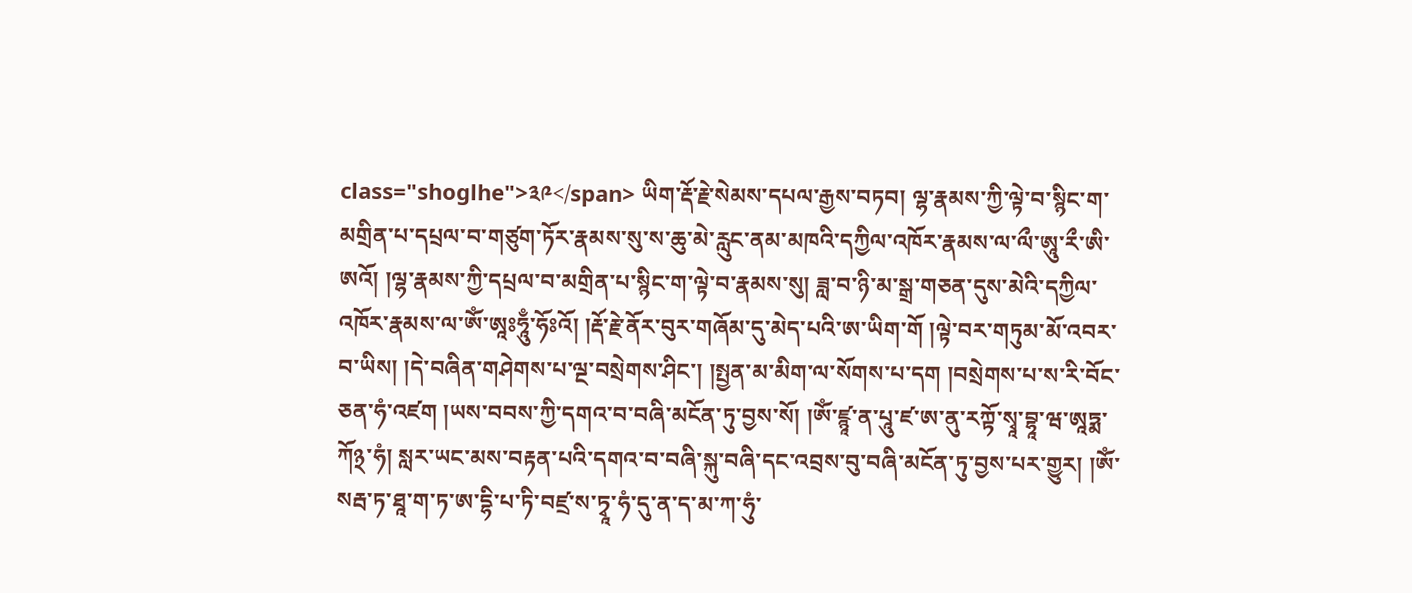class="shoglhe">༣༩</span> ཡིག་རྡོ་རྗེ་སེམས་དཔལ་རྒྱས་བཏབ། ལྷ་རྣམས་ཀྱི་ལྟེ་བ་སྙིང་ག་མགྲིན་པ་དཔྲལ་བ་གཙུག་ཏོར་རྣམས་སུ་ས་ཆུ་མེ་རླུང་ནམ་མཁའི་དཀྱིལ་འཁོར་རྣམས་ལ་ལྀ་ཨཱུ་རྀ་ཨི་ཨའོ། །ལྷ་རྣམས་ཀྱི་དཔྲལ་བ་མགྲིན་པ་སྙིང་ག་ལྟེ་བ་རྣམས་སུ། ཟླ་བ་ཉི་མ་སྒྲ་གཅན་དུས་མེའི་དཀྱིལ་འཁོར་རྣམས་ལ་ༀ་ཨཱཿཧཱུྃ་ཧོཿའོ། །རྡོ་རྗེ་ནོར་བུར་གཞོམ་དུ་མེད་པའི་ཨ་ཡིག་གོ །ལྟེ་བར་གཏུམ་མོ་འབར་བ་ཡིས། །དེ་བཞིན་གཤེགས་པ་ལྔ་བསྲེགས་ཤིང་། །སྤྱན་མ་མིག་ལ་སོགས་པ་དག །བསྲེགས་པ་ས་རི་བོང་ཅན་ཧཾ་འཛག །ཡས་བབས་ཀྱི་དགའ་བ་བཞི་མངོན་ཏུ་བྱས་སོ། །ༀ་ཛྙཱ་ན་པཱུ་ཛ་ཨ་ནུ་རཀྟོ་སྭཱ་བྷཱ་ཝ་ཨཱཏྨ་ཀོ྅་ཧཾ། སླར་ཡང་མས་བརྟན་པའི་དགའ་བ་བཞི་སྐུ་བཞི་དང་འབྲས་བུ་བཞི་མངོན་ཏུ་བྱས་པར་གྱུར། །ༀ་སརྦ་ཏ་ཐཱ་ག་ཏ་ཨ་དྷི་པ་ཏི་བཛྲ་ས་ཏྭཱ་ཧཾ་དུ་ན་ད་མ་ཀ་ཧུཾ་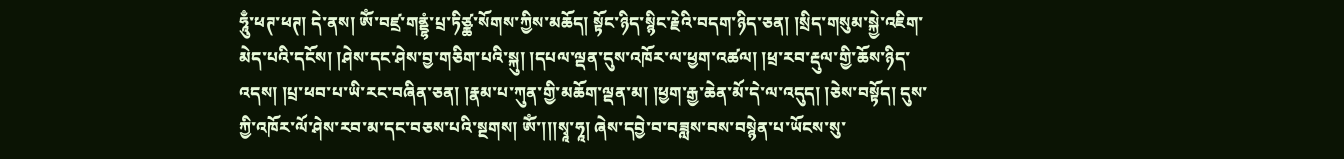ཧཱུྃ་ཕཊ་ཕཊ། དེ་ནས། ༀ་བཛྲ་གནྡྷཾ་པྲ་ཏིཙྪ་སོགས་ཀྱིས་མཆོད། སྟོང་ཉིད་སྙིང་རྗེའི་བདག་ཉིད་ཅན། །སྲིད་གསུམ་སྐྱེ་འཇིག་མེད་པའི་དངོས། །ཤེས་དང་ཤེས་བྱ་གཅིག་པའི་སྐུ། །དཔལ་ལྡན་དུས་འཁོར་ལ་ཕྱག་འཚལ། །ཕྲ་རབ་རྡུལ་གྱི་ཆོས་ཉིད་འདས། །པྲ་ཕབ་པ་ཡི་རང་བཞིན་ཅན། །རྣམ་པ་ཀུན་གྱི་མཆོག་ལྡན་མ། །ཕྱག་རྒྱ་ཆེན་མོ་དེ་ལ་འདུད། །ཅེས་བསྟོད། དུས་ཀྱི་འཁོར་ལོ་ཤེས་རབ་མ་དང་བཅས་པའི་སྔགས། ༀ་།།།སྭཱ་ཧཱ། ཞེས་དབྱེ་བ་བཟླས་བས་བསྙེན་པ་ཡོངས་སུ་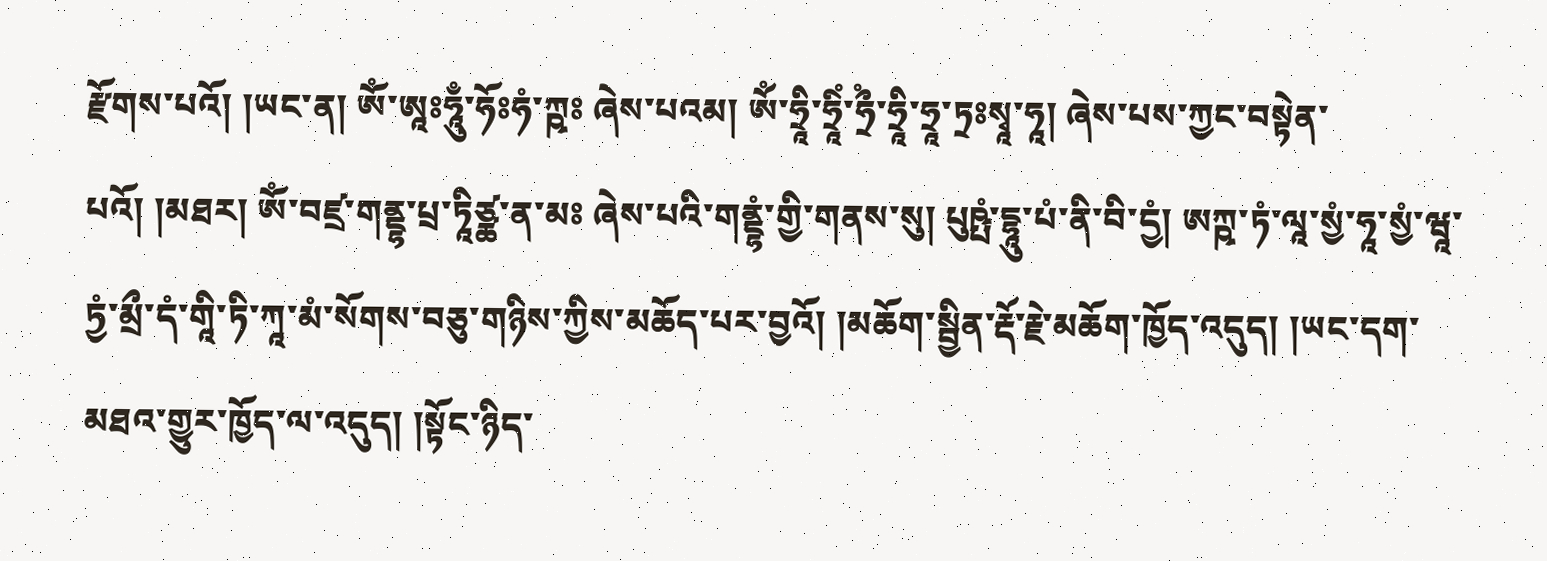རྫོགས་པའོ། །ཡང་ན། ༀ་ཨཱཿཧཱུྃ་ཧོཿཧཾ་ཀྵཿ ཞེས་པའམ། ༀ་ཧྲཱི་ཧྲཱིཾ་ཧྲྀཾ་ཧྲཱི་ཧྲཱ་ཏྲཿསྭཱ་ཧཱ། ཞེས་པས་ཀྱང་བསྟེན་པའོ། །མཐར། ༀ་བཛྲ་གནྡྷ་པྲ་ཏཱིཙྪ་ན་མཿ ཞེས་པའི་གནྡྷཾ་གྱི་གནས་སུ། པུཥྤཾ་དྷཱུ་པཾ་ནི་བི་དྱཾ། ཨཀྵ་ཏཾ་ལཱ་སྱཾ་ཧཱ་སྱཾ་ཝཱ་ཏྱཾ་མྲྀ་དཾ་གཱི་ཏི་ཀཱ་མཾ་སོགས་བཅུ་གཉིས་ཀྱིས་མཆོད་པར་བྱའོ། །མཆོག་སྦྱིན་རྡོ་རྗེ་མཆོག་ཁྱོད་འདུད། །ཡང་དག་མཐའ་གྱུར་ཁྱོད་ལ་འདུད། །སྟོང་ཉིད་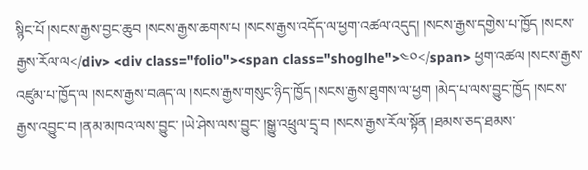སྙིང་པོ །སངས་རྒྱས་བྱང་ཆུབ །སངས་རྒྱས་ཆགས་པ །སངས་རྒྱས་འདོད་ལ་ཕྱག་འཚལ་འདུད། །སངས་རྒྱས་དགྱེས་པ་ཁྱོད །སངས་རྒྱས་རོལ་ལ</div> <div class="folio"><span class="shoglhe">༤༠</span> ཕྱག་འཚལ །སངས་རྒྱས་འཛུམ་པ་ཁྱོད་ལ །སངས་རྒྱས་བཞད་ལ །སངས་རྒྱས་གསུང་ཉིད་ཁྱོད །སངས་རྒྱས་ཐུགས་ལ་ཕྱག །མེད་པ་ལས་བྱུང་ཁྱོད །སངས་རྒྱས་འབྱུང་བ །ནམ་མཁའ་ལས་བྱུང་ །ཡེ་ཤེས་ལས་བྱུང་ །སྒྱུ་འཕྲུལ་དྲྭ་བ །སངས་རྒྱས་རོལ་སྟོན །ཐམས་ཅད་ཐམས་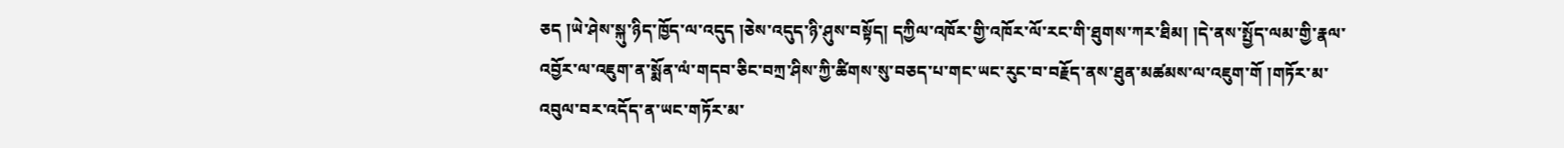ཅད །ཡེ་ཤེས་སྐུ་ཉིད་ཁྱོད་ལ་འདུད །ཅེས་འདུད་ཉི་ཤུས་བསྟོད། དཀྱིལ་འཁོར་གྱི་འཁོར་ལོ་རང་གི་ཐུགས་ཀར་ཐིམ། །དེ་ནས་སྤྱོད་ལམ་གྱི་རྣལ་འབྱོར་ལ་འཇུག་ན་སྨོན་ལཾ་གདབ་ཅིང་བཀྲ་ཤིས་ཀྱི་ཚིགས་སུ་བཅད་པ་གང་ཡང་རུང་བ་བརྗོད་ནས་ཐུན་མཚམས་ལ་འཇུག་གོ །གཏོར་མ་འབུལ་བར་འདོད་ན་ཡང་གཏོར་མ་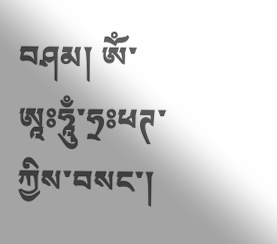བཤམ། ༀ་ཨཱཿཧཱུྃ་ཧྲཿཕཊ་ཀྱིས་བསང་།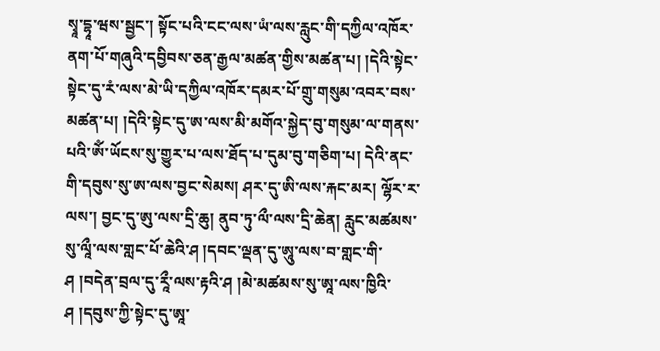སྭཱ་དྷཱ་ཝས་སྦྱང་། སྟོང་པའི་ངང་ལས་ཡཾ་ལས་རླུང་གི་དཀྱིལ་འཁོར་ནག་པོ་གཞུའི་དབྱིབས་ཅན་རྒྱལ་མཚན་གྱིས་མཚན་པ། །དེའི་སྟེང་སྟེང་དུ་རཾ་ལས་མེ་ཡི་དཀྱིལ་འཁོར་དམར་པོ་གྲུ་གསུམ་འབར་བས་མཚན་པ། །དེའི་སྟེང་དུ་ཨ་ལས་མི་མགོའ་སྐྱེད་བུ་གསུམ་ལ་གནས་པའི་ༀ་ཡོངས་སུ་གྱུར་པ་ལས་ཐོད་པ་དུམ་བུ་གཅིག་པ། དེའི་ནང་གི་དབུས་སུ་ཨ་ལས་བྱང་སེམས། ཤར་དུ་ཨི་ལས་རྐང་མར། ལྷོར་ར་ལས་། བྱང་དུ་ཨུ་ལས་དྲི་ཆུ། ནུབ་ཏུ་ལྀ་ལས་དྲི་ཆེན། རླུང་མཚམས་སུ་ལཱྀ་ལས་གླང་པོ་ཆེའི་ཤ །དབང་ལྡན་དུ་ཨཱུ་ལས་བ་གླང་གི་ཤ །བདེན་བྲལ་དུ་རཱྀ་ལས་རྟའི་ཤ །མེ་མཚམས་སུ་ཨཱ་ལས་ཁྱིའི་ཤ །དབུས་ཀྱི་སྟེང་དུ་ཨཱ་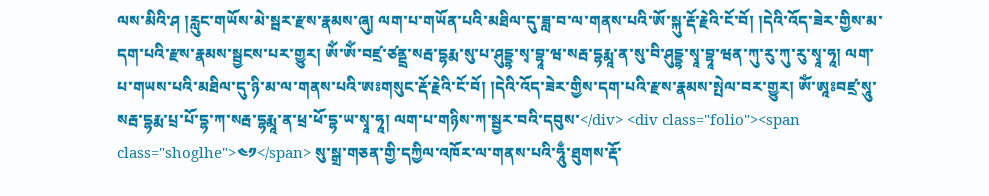ལས་མིའི་ཤ །རླུང་གཡོས་མེ་སྦར་རྫས་རྣམས་ཞུ། ལག་པ་གཡོན་པའི་མཐིལ་དུ་ཟླ་བ་ལ་གནས་པའི་ཨོ་སྐུ་རྡོ་རྗེའི་ངོ་བོ། །དེའི་འོད་ཟེར་གྱིས་མ་དག་པའི་རྫས་རྣམས་སྦྱངས་པར་གྱུར། ༀ་ༀ་བཛྲ་ཙནྡྲ་སརྦ་དྷརྨ་སུ་པ་ཤུདྡྷ་སྭ་བྷཱ་ཝ་སརྦ་དྷརྨཱ་ན་སུ་བི་ཤུདྡྷ་སྭཱ་བྷཱ་ཝན་ཀུ་རུ་ཀུ་རུ་སྭཱ་ཧཱ། ལག་པ་གཡས་པའི་མཐིལ་དུ་ཉི་མ་ལ་གནས་པའི་ཨཿགསུང་རྡོ་རྗེའི་ངོ་བོ། །དེའི་འོད་ཟེར་གྱིས་དག་པའི་རྫས་རྣམས་སྤེལ་བར་གྱུར། ༀ་ཨཱཿབཛྲ་སཱུ་སརྦ་དྷརྨ་པྲ་པོ་དྷ་ཀ་སརྦ་དྷརྨཱ་ན་ཕྲ་ཕོ་དྷ་ཡ་སྭཱ་ཧཱ། ལག་པ་གཉིས་ཀ་སྦྱར་བའི་དབུས་</div> <div class="folio"><span class="shoglhe">༤༡</span> སུ་སྒྲ་གཅན་གྱི་དཀྱིལ་འཁོར་ལ་གནས་པའི་ཧཱུྃ་ཐུགས་རྡོ་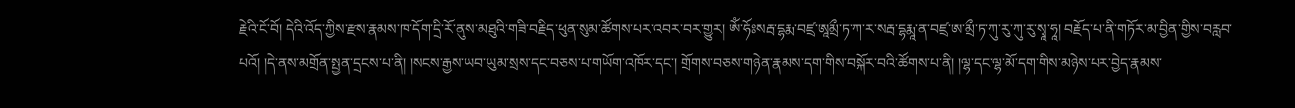རྗེའི་ངོ་བོ། དེའི་འོད་ཀྱིས་རྫས་རྣམས་ཁ་དོག་དྲི་རོ་ནུས་མཐུའི་གཟི་བརྗིད་ཕུན་སུམ་ཚོགས་པར་འབར་བར་གྱུར། ༀ་ཧོཿསརྦ་དྷརྨ་བཛྲ་ཨཱམྲྀ་ཏ་ཀ་ར་སརྦ་དྷརྨཱ་ན་བཛྲ་ཨ་མྲྀ་ཏ་ཀུ་རུ་ཀུ་རུ་སྭཱ་ཧཱ། བརྗོད་པ་ནི་གཏོར་མ་བྱིན་གྱིས་བརླབ་པའོ། །དེ་ནས་མགྲོན་སྤྱན་དྲངས་པ་ནི། །སངས་རྒྱས་ཡབ་ཡུམ་སྲས་དང་བཅས་པ་གཡོག་འཁོར་དང་། གྲོགས་བཅས་གཉེན་རྣམས་དག་གིས་བསྐོར་བའི་ཚོགས་པ་ནི། །ལྷ་དང་ལྷ་མོ་དག་གིས་མཉེས་པར་བྱེད་རྣམས་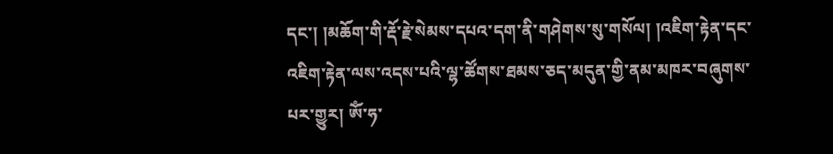དང་། །མཆོག་གི་རྡོ་རྗེ་སེམས་དཔའ་དག་ནི་གཤེགས་སུ་གསོལ། །འཇིག་རྟེན་དང་འཇིག་རྟེན་ལས་འདས་པའི་ལྷ་ཚོགས་ཐམས་ཅད་མདུན་གྱི་ནམ་མཁར་བཞུགས་པར་གྱུར། ༀ་ཧ་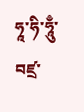ཧཱ་ཧི་ཧཱུྃ་བཛྲ་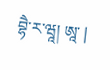བྷཻ་ར་ཝཱ། ཨཱ་ |